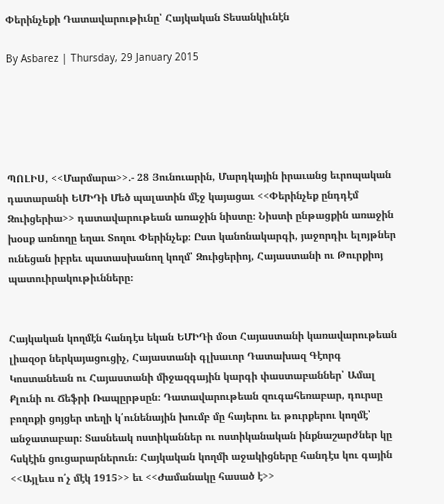Փերինչեքի Դատավարութիւնը՝ Հայկական Տեսանկիւնէն

By Asbarez | Thursday, 29 January 2015





ՊՈԼԻՍ, <<Մարմարա>>.- 28 Յունուարին, Մարդկային իրաւանց եւրոպական դատարանի ԵՄԻԴի Մեծ պալատին մէջ կայացաւ <<Փերինչեք ընդդէմ Զուիցերիա>> դատավարութեան առաջին նիստը։ Նիստի ընթացքին առաջին խօսք առնողը եղաւ Տողու Փերինչեք։ Ըստ կանոնակարգի, յաջորդիւ ելոյթներ ունեցան իբրեւ պատասխանող կողմ՝ Զուիցերիոյ, Հայաստանի ու Թուրքիոյ պատուիրակութիւնները։


Հայկական կողմէն հանդէս եկան ԵՄԻԴի մօտ Հայաստանի կառավարութեան լիազօր ներկայացուցիչ, Հայաստանի գլխաւոր Դատախազ Գէորգ Կոստանեան ու Հայաստանի միջազգային կարգի փաստաբաններ՝ Ամալ Քլունի ու Ճեֆրի Ռապըրթսըն։ Դատավարութեան զուգահեռաբար, դուրսը բողոքի ցոյցեր տեղի կ՛ունենային խումբ մը հայերու եւ թուրքերու կողմէ՝ անջատաբար։ Տասնեակ ոստիկաններ ու ոստիկանական ինքնաշարժներ կը հսկէին ցուցարարներուն։ Հայկական կողմի աջակիցները հանդէս կու գային <<Այլեւս ո՛չ մէկ 1915>> եւ <<Ժամանակը հասած է>>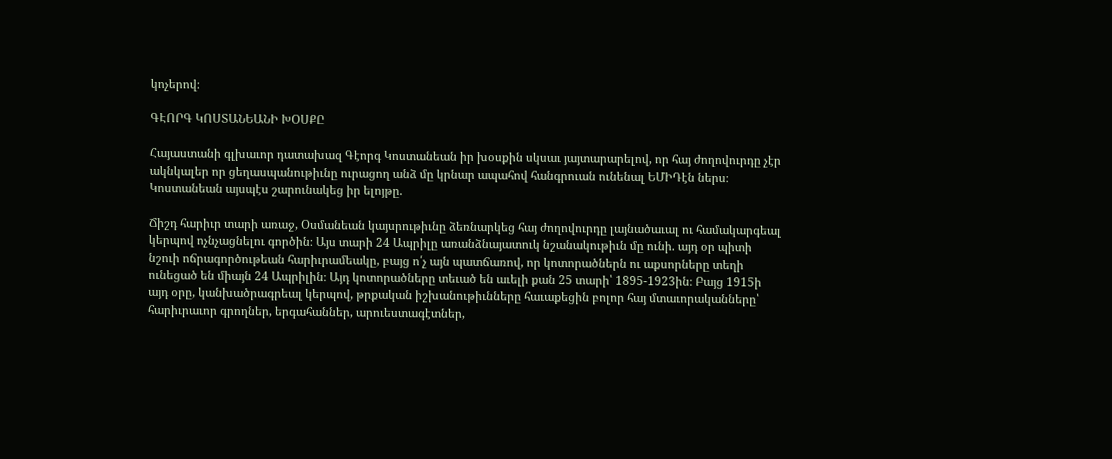կոչերով։

ԳԷՈՐԳ ԿՈՍՏԱՆԵԱՆԻ ԽՕՍՔԸ

Հայաստանի գլխաւոր դատախազ Գէորգ Կոստանեան իր խօսքին սկսաւ յայտարարելով, որ հայ ժողովուրդը չէր ակնկալեր որ ցեղասպանութիւնը ուրացող անձ մը կրնար ապահով հանգրուան ունենալ ԵՄԻԴէն ներս։ Կոստանեան այսպէս շարունակեց իր ելոյթը.

Ճիշդ հարիւր տարի առաջ, Օսմանեան կայսրութիւնը ձեռնարկեց հայ ժողովուրդը լայնածաւալ ու համակարգեալ կերպով ոչնչացնելու գործին։ Այս տարի 24 Ապրիլը առանձնայատուկ նշանակութիւն մը ունի. այդ օր պիտի նշուի ոճրագործութեան հարիւրամեակը, բայց ո՛չ այն պատճառով, որ կոտորածներն ու աքսորները տեղի ունեցած են միայն 24 Ապրիլին։ Այդ կոտորածները տեւած են աւելի քան 25 տարի՝ 1895-1923ին։ Բայց 1915ի այդ օրը, կանխածրագրեալ կերպով, թրքական իշխանութիւնները հաւաքեցին բոլոր հայ մտաւորականները՝ հարիւրաւոր գրողներ, երգահաններ, արուեստագէտներ,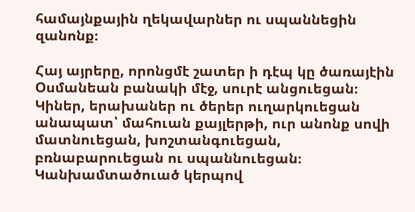համայնքային ղեկավարներ ու սպաննեցին զանոնք։

Հայ այրերը, որոնցմէ շատեր ի դէպ կը ծառայէին Օսմանեան բանակի մէջ, սուրէ անցուեցան։ Կիներ, երախաներ ու ծերեր ուղարկուեցան անապատ՝ մահուան քայլերթի, ուր անոնք սովի մատնուեցան, խոշտանգուեցան, բռնաբարուեցան ու սպաննուեցան։ Կանխամտածուած կերպով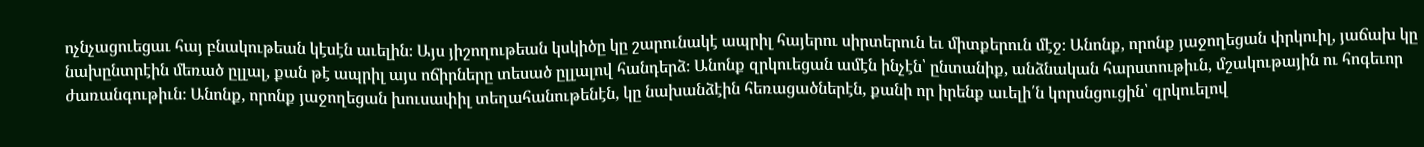ոչնչացուեցաւ հայ բնակութեան կէսէն աւելին։ Այս յիշողութեան կսկիծը կը շարունակէ ապրիլ հայերու սիրտերուն եւ միտքերուն մէջ։ Անոնք, որոնք յաջողեցան փրկուիլ, յաճախ կը նախընտրէին մեռած ըլլալ, քան թէ ապրիլ այս ոճիրները տեսած ըլլալով հանդերձ։ Անոնք զրկուեցան ամէն ինչէն՝ ընտանիք, անձնական հարստութիւն, մշակութային ու հոգեւոր ժառանգութիւն։ Անոնք, որոնք յաջողեցան խուսափիլ տեղահանութենէն, կը նախանձէին հեռացածներէն, քանի որ իրենք աւելի՛ն կորսնցուցին՝ զրկուելով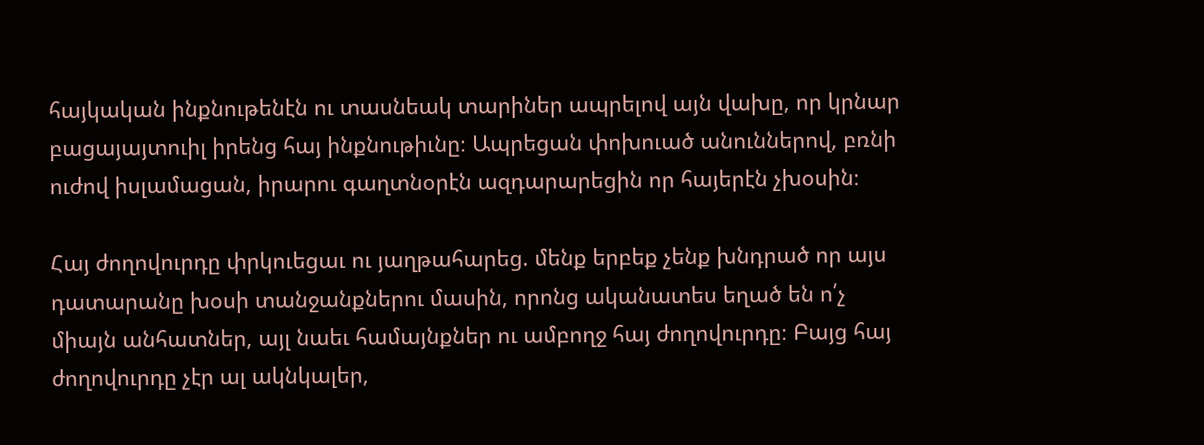հայկական ինքնութենէն ու տասնեակ տարիներ ապրելով այն վախը, որ կրնար բացայայտուիլ իրենց հայ ինքնութիւնը։ Ապրեցան փոխուած անուններով, բռնի ուժով իսլամացան, իրարու գաղտնօրէն ազդարարեցին որ հայերէն չխօսին։

Հայ ժողովուրդը փրկուեցաւ ու յաղթահարեց. մենք երբեք չենք խնդրած որ այս դատարանը խօսի տանջանքներու մասին, որոնց ականատես եղած են ո՛չ միայն անհատներ, այլ նաեւ համայնքներ ու ամբողջ հայ ժողովուրդը։ Բայց հայ ժողովուրդը չէր ալ ակնկալեր,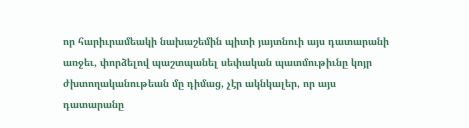որ հարիւրամեակի նախաշեմին պիտի յայտնուի այս դատարանի առջեւ, փորձելով պաշտպանել սեփական պատմութիւնը կոյր ժխտողականութեան մը դիմաց, չէր ակնկալեր, որ այս դատարանը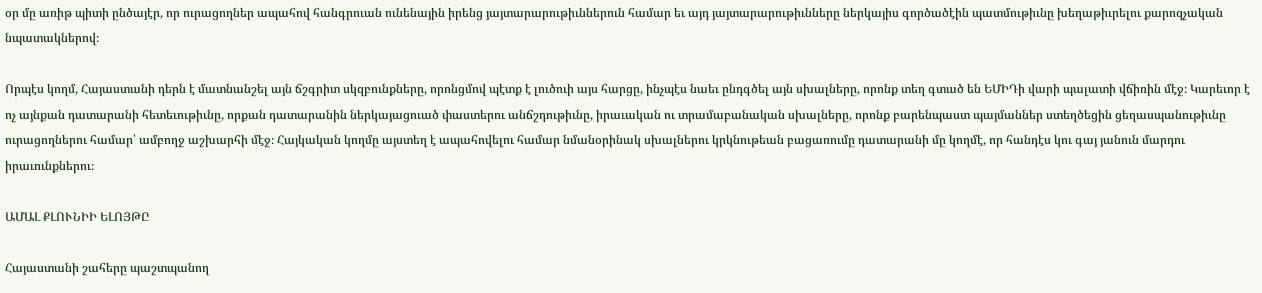օր մը առիթ պիտի ընծայէր, որ ուրացողներ ապահով հանգրուան ունենային իրենց յայտարարութիւններուն համար եւ այդ յայտարարութիւնները ներկայիս գործածէին պատմութիւնը խեղաթիւրելու քարոզչական նպատակներով։

Որպէս կողմ, Հայաստանի դերն է մատնանշել այն ճշգրիտ սկզբունքները, որոնցմով պէտք է լուծուի այս հարցը, ինչպէս նաեւ ընդգծել այն սխալները, որոնք տեղ գտած են ԵՄԻԴի վարի պալատի վճիռին մէջ։ Կարեւոր է ոչ այնքան դատարանի հետեւութիւնը, որքան դատարանին ներկայացուած փաստերու անճշդութիւնը, իրաւական ու տրամաբանական սխալները, որոնք բարենպաստ պայմաններ ստեղծեցին ցեղասպանութիւնը ուրացողներու համար՝ ամբողջ աշխարհի մէջ։ Հայկական կողմը այստեղ է ապահովելու համար նմանօրինակ սխալներու կրկնութեան բացառումը դատարանի մը կողմէ, որ հանդէս կու գայ յանուն մարդու իրաւունքներու։

ԱՄԱԼ ՔԼՈՒՆԻԻ ԵԼՈՅԹԸ

Հայաստանի շահերը պաշտպանող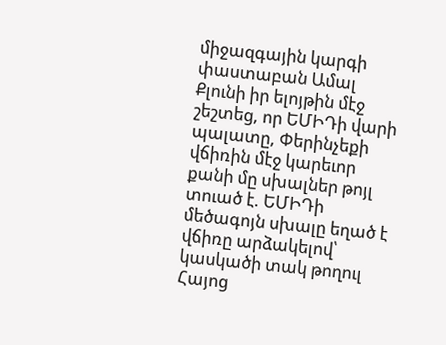միջազգային կարգի փաստաբան Ամալ Քլունի իր ելոյթին մէջ շեշտեց, որ ԵՄԻԴի վարի պալատը, Փերինչեքի վճիռին մէջ կարեւոր քանի մը սխալներ թոյլ տուած է. ԵՄԻԴի մեծագոյն սխալը եղած է վճիռը արձակելով՝ կասկածի տակ թողուլ Հայոց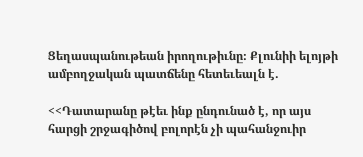Ցեղասպանութեան իրողութիւնը։ Քլունիի ելոյթի ամբողջական պատճենը հետեւեալն է.

<<Դատարանը թէեւ ինք ընդունած է, որ այս հարցի շրջագիծով բոլորէն չի պահանջուիր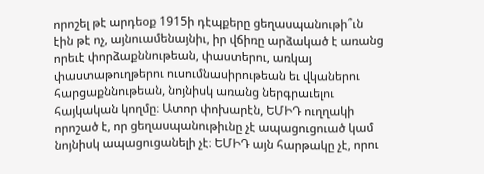որոշել թէ արդեօք 1915ի դէպքերը ցեղասպանութի՞ւն էին թէ ոչ, այնուամենայնիւ, իր վճիռը արձակած է առանց որեւէ փորձաքննութեան, փաստերու, առկայ փաստաթուղթերու ուսումնասիրութեան եւ վկաներու հարցաքննութեան, նոյնիսկ առանց ներգրաւելու հայկական կողմը։ Ատոր փոխարէն, ԵՄԻԴ ուղղակի որոշած է, որ ցեղասպանութիւնը չէ ապացուցուած կամ նոյնիսկ ապացուցանելի չէ։ ԵՄԻԴ այն հարթակը չէ, որու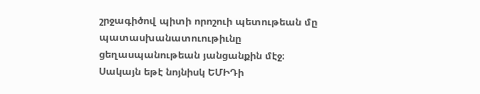շրջագիծով պիտի որոշուի պետութեան մը պատասխանատուութիւնը ցեղասպանութեան յանցանքին մէջ։ Սակայն եթէ նոյնիսկ ԵՄԻԴի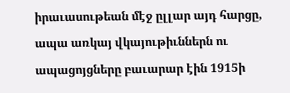իրաւասութեան մէջ ըլլար այդ հարցը, ապա առկայ վկայութիւններն ու ապացոյցները բաւարար էին 1915ի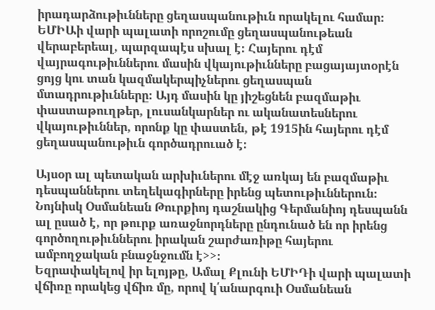իրադարձութիւնները ցեղասպանութիւն որակելու համար։
ԵՄԻԱի վարի պալատի որոշումը ցեղասպանութեան վերաբերեալ, պարզապէս սխալ է։ Հայերու դէմ վայրագութիւններու մասին վկայութիւնները բացայայտօրէն ցոյց կու տան կազմակերպիչներու ցեղասպան մտադրութիւնները։ Այդ մասին կը յիշեցնեն բազմաթիւ փաստաթուղթեր, լուսանկարներ ու ականատեսներու վկայութիւններ, որոնք կը փաստեն, թէ 1915ին հայերու դէմ ցեղասպանութիւն գործադրուած է։

Այսօր ալ պետական արխիւներու մէջ առկայ են բազմաթիւ դեսպաններու տեղեկագիրները իրենց պետութիւններուն։ Նոյնիսկ Օսմանեան Թուրքիոյ դաշնակից Գերմանիոյ դեսպանն ալ ըսած է, որ թուրք առաջնորդները ընդունած են որ իրենց գործողութիւններու իրական շարժառիթը հայերու ամբողջական բնաջնջումն է>>։
Եզրափակելով իր ելոյթը, Ամալ Քլունի ԵՄԻԴի վարի պալատի վճիռը որակեց վճիռ մը, որով կ՛անարգուի Օսմանեան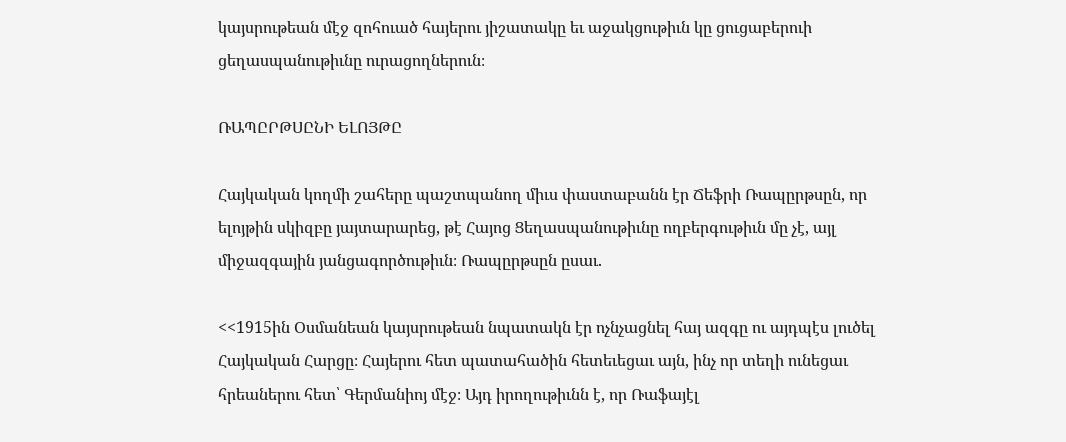կայսրութեան մէջ զոհուած հայերու յիշատակը եւ աջակցութիւն կը ցուցաբերուի ցեղասպանութիւնը ուրացողներուն։

ՌԱՊԸՐԹՍԸՆԻ ԵԼՈՅԹԸ

Հայկական կողմի շահերը պաշտպանող միւս փաստաբանն էր Ճեֆրի Ռապըրթսըն, որ ելոյթին սկիզբը յայտարարեց, թէ Հայոց Ցեղասպանութիւնը ողբերգութիւն մը չէ, այլ միջազգային յանցագործութիւն։ Ռապըրթսըն ըսաւ.

<<1915ին Օսմանեան կայսրութեան նպատակն էր ոչնչացնել հայ ազգը ու այդպէս լուծել Հայկական Հարցը։ Հայերու հետ պատահածին հետեւեցաւ այն, ինչ որ տեղի ունեցաւ հրեաներու հետ՝ Գերմանիոյ մէջ։ Այդ իրողութիւնն է, որ Ռաֆայէլ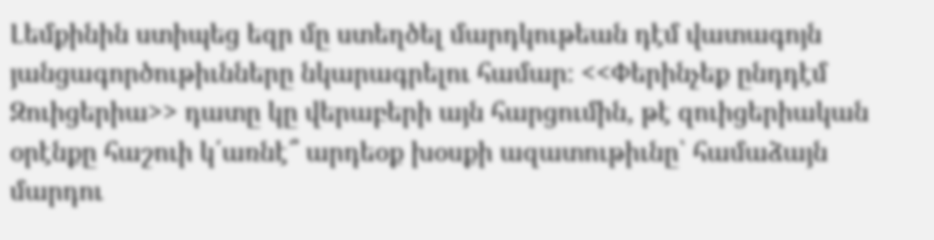Լեմքինին ստիպեց եզր մը ստեղծել մարդկութեան դէմ վատագոյն յանցագործութիւնները նկարագրելու համար։ <<Փերինչեք ընդդէմ Զուիցերիա>> դատը կը վերաբերի այն հարցումին, թէ զուիցերիական օրէնքը հաշուի կ՛առնէ՞ արդեօք խօսքի ազատութիւնը՝ համաձայն մարդու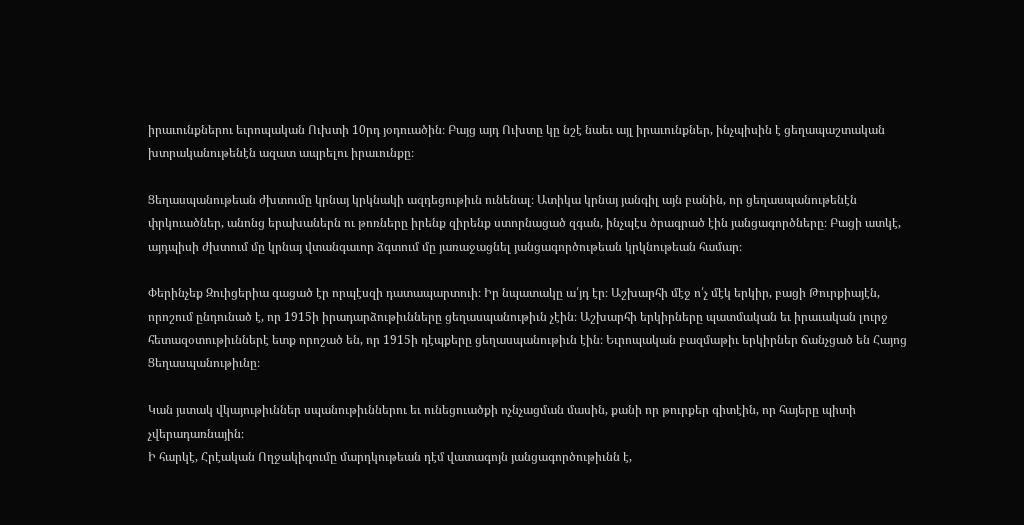իրաւունքներու եւրոպական Ուխտի 10րդ յօդուածին։ Բայց այդ Ուխտը կը նշէ նաեւ այլ իրաւունքներ, ինչպիսին է ցեղապաշտական խտրականութենէն ազատ ապրելու իրաւունքը։

Ցեղասպանութեան ժխտումը կրնայ կրկնակի ազդեցութիւն ունենալ։ Ատիկա կրնայ յանգիլ այն բանին, որ ցեղասպանութենէն փրկուածներ, անոնց երախաներն ու թոռները իրենք զիրենք ստորնացած զգան, ինչպէս ծրագրած էին յանցագործները։ Բացի ատկէ, այդպիսի ժխտում մը կրնայ վտանգաւոր ձգտում մը յառաջացնել յանցագործութեան կրկնութեան համար։

Փերինչեք Զուիցերիա գացած էր որպէսզի դատապարտուի։ Իր նպատակը ա՛յդ էր։ Աշխարհի մէջ ո՛չ մէկ երկիր, բացի Թուրքիայէն, որոշում ընդունած է, որ 1915ի իրադարձութիւնները ցեղասպանութիւն չէին։ Աշխարհի երկիրները պատմական եւ իրաւական լուրջ հետազօտութիւններէ ետք որոշած են, որ 1915ի դէպքերը ցեղասպանութիւն էին։ Եւրոպական բազմաթիւ երկիրներ ճանչցած են Հայոց Ցեղասպանութիւնը։

Կան յստակ վկայութիւններ սպանութիւններու եւ ունեցուածքի ոչնչացման մասին, քանի որ թուրքեր գիտէին, որ հայերը պիտի չվերադառնային։
Ի հարկէ, Հրէական Ողջակիզումը մարդկութեան դէմ վատագոյն յանցագործութիւնն է,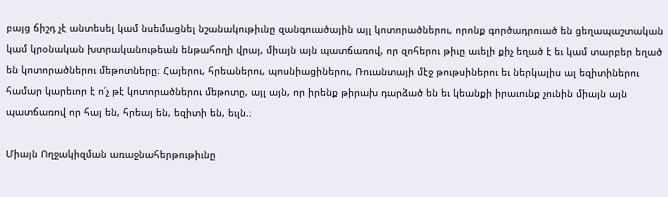բայց ճիշդ չէ անտեսել կամ նսեմացնել նշանակութիւնը զանգուածային այլ կոտորածներու, որոնք գործադրուած են ցեղապաշտական կամ կրօնական խտրականութեան ենթահողի վրայ, միայն այն պատճառով, որ զոհերու թիւը աւելի քիչ եղած է եւ կամ տարբեր եղած են կոտորածներու մեթոտները։ Հայերու, հրեաներու, պոսնիացիներու, Ռուանտայի մէջ թութսիներու եւ ներկայիս ալ եզիտիներու համար կարեւոր է ո՛չ թէ կոտորածներու մեթոտը, այլ այն, որ իրենք թիրախ դարձած են եւ կեանքի իրաւունք չունին միայն այն պատճառով որ հայ են, հրեայ են, եզիտի են, եւլն.։

Միայն Ողջակիզման առաջնահերթութիւնը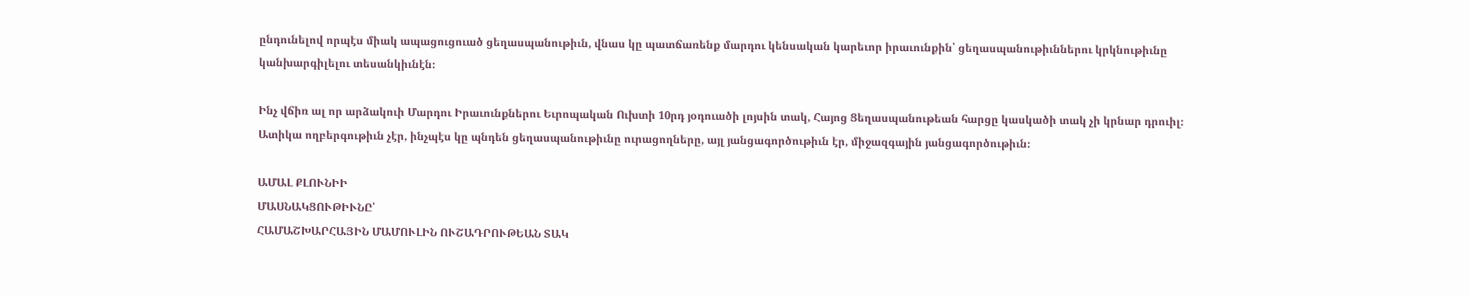ընդունելով որպէս միակ ապացուցուած ցեղասպանութիւն, վնաս կը պատճառենք մարդու կենսական կարեւոր իրաւունքին՝ ցեղասպանութիւններու կրկնութիւնը կանխարգիլելու տեսանկիւնէն։

Ինչ վճիռ ալ որ արձակուի Մարդու Իրաւունքներու Եւրոպական Ուխտի 10րդ յօդուածի լոյսին տակ, Հայոց Ցեղասպանութեան հարցը կասկածի տակ չի կրնար դրուիլ։ Ատիկա ողբերգութիւն չէր, ինչպէս կը պնդեն ցեղասպանութիւնը ուրացողները, այլ յանցագործութիւն էր, միջազգային յանցագործութիւն։

ԱՄԱԼ ՔԼՈՒՆԻԻ
ՄԱՍՆԱԿՑՈՒԹԻՒՆԸ՝
ՀԱՄԱՇԽԱՐՀԱՅԻՆ ՄԱՄՈՒԼԻՆ ՈՒՇԱԴՐՈՒԹԵԱՆ ՏԱԿ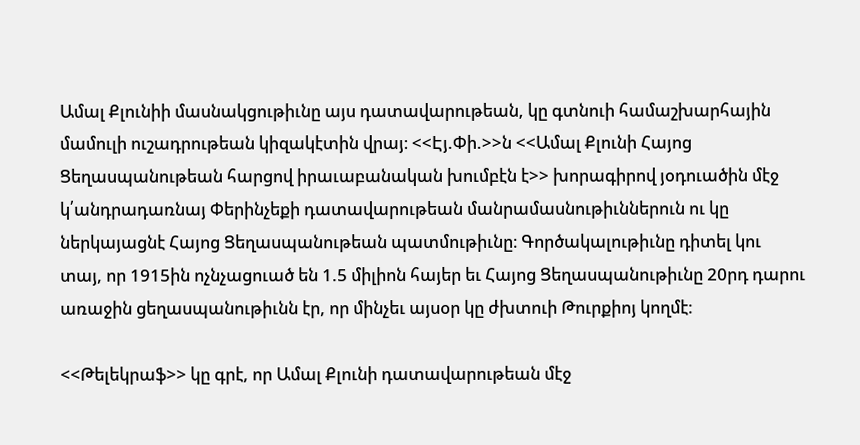Ամալ Քլունիի մասնակցութիւնը այս դատավարութեան, կը գտնուի համաշխարհային մամուլի ուշադրութեան կիզակէտին վրայ։ <<Էյ.Փի.>>ն <<Ամալ Քլունի Հայոց Ցեղասպանութեան հարցով իրաւաբանական խումբէն է>> խորագիրով յօդուածին մէջ կ՛անդրադառնայ Փերինչեքի դատավարութեան մանրամասնութիւններուն ու կը ներկայացնէ Հայոց Ցեղասպանութեան պատմութիւնը։ Գործակալութիւնը դիտել կու տայ, որ 1915ին ոչնչացուած են 1.5 միլիոն հայեր եւ Հայոց Ցեղասպանութիւնը 20րդ դարու առաջին ցեղասպանութիւնն էր, որ մինչեւ այսօր կը ժխտուի Թուրքիոյ կողմէ։

<<Թելեկրաֆ>> կը գրէ, որ Ամալ Քլունի դատավարութեան մէջ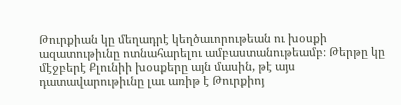Թուրքիան կը մեղադրէ կեղծաւորութեան ու խօսքի ազատութիւնը ոտնահարելու ամբաստանութեամբ։ Թերթը կը մէջբերէ Քլունիի խօսքերը այն մասին, թէ այս դատավարութիւնը լաւ առիթ է Թուրքիոյ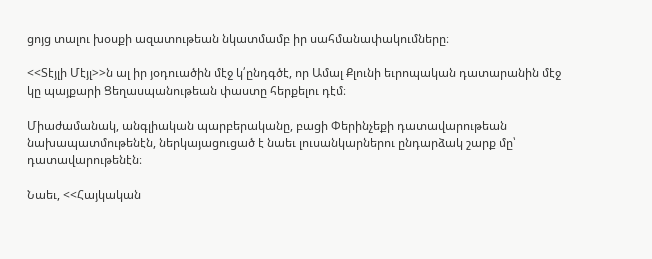ցոյց տալու խօսքի ազատութեան նկատմամբ իր սահմանափակումները։

<<Տէյլի Մէյլ>>ն ալ իր յօդուածին մէջ կ՛ընդգծէ, որ Ամալ Քլունի եւրոպական դատարանին մէջ կը պայքարի Ցեղասպանութեան փաստը հերքելու դէմ։

Միաժամանակ, անգլիական պարբերականը, բացի Փերինչեքի դատավարութեան նախապատմութենէն, ներկայացուցած է նաեւ լուսանկարներու ընդարձակ շարք մը՝ դատավարութենէն։

Նաեւ, <<Հայկական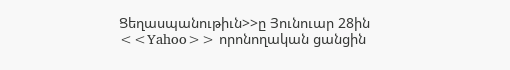Ցեղասպանութիւն>>ը Յունուար 28ին <<Yahoo>> որոնողական ցանցին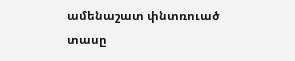ամենաշատ փնտռուած տասը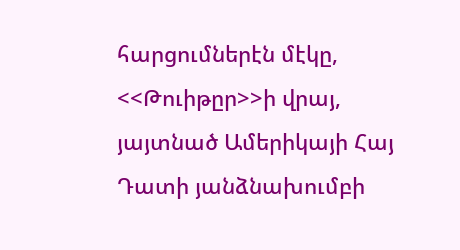հարցումներէն մէկը, <<Թուիթըր>>ի վրայ, յայտնած Ամերիկայի Հայ Դատի յանձնախումբի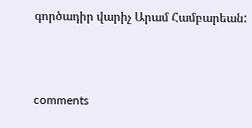գործադիր վարիչ Արամ Համբարեան:



comments